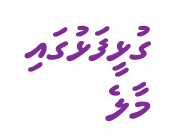ގުޅީފަޅުގައި މާލެ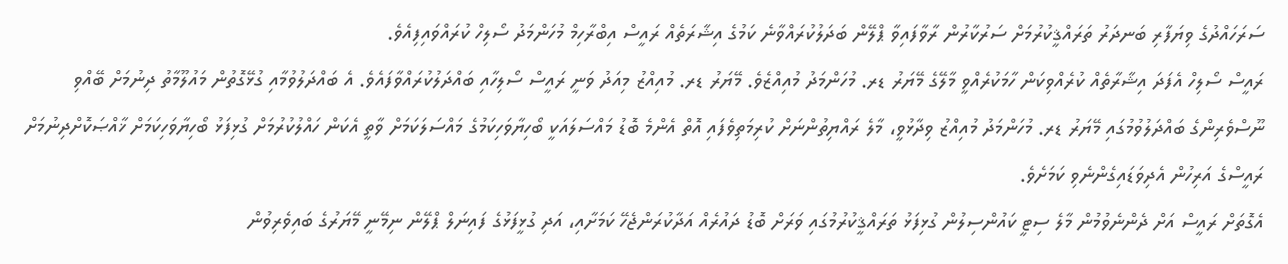ސަރަހައްދުގެ ވިޔަފާރި ބަނދަރު ތަރައްޤީކުރުމަށް ސަރުކާރުން ރާވާފައިވާ ޕްލޭން ބަދަލުކުރައްވާނެ ކަމުގެ އިޝާރަތެއް ރައީސް އިބްރާހިމް މުހަންމަދު ސޯލިހް ކުރައްވައިފިއެވެ.
ރައީސް ސޯލިހް އެފަދަ އިޝާރާތެއް ކުރެއްވިކަން ހާމަކުރެއްވީ މާލޭގެ މޭޔަރު ޑރ. މުހަންމަދު މުއިއްޒެވެ. މޭޔަރު ޑރ. މުއިއްޒު މިއަދު ވަނީ ރައީސް ސޯލިހާއި ބައްދަލުކުރައްވާފައެވެ. އެ ބައްދަލުވުމާއި ގުޅޭގޮތުން މައުލޫމާތު ދިނުމަށް ބޭއްވި ނޫސްވެރިންގެ ބައްދަލުވުމުގައި މޭޔަރު ޑރ. މުހަންމަދު މުއިއްޒު ވިދާޅުވީ، މާލެ ރައްޔިތުންނަށް ކުރިމަތިވެފައި އޮތް އެންމެ ބޮޑު މައްސަލައަކީ ބޯހިޔާވަހިކަމުގެ މައްސަލަކަމަށް ވާތީ އެކަން ހައްލުކުރުމަށް ގުޅިފަޅު ބޯހިޔާވަހިކަމަށް ޚާއްޞަކޮށްދިނުމަށް ރައީސްގެ އަރިހުން އެދިވަޑައިގެންނެވި ކަމަށެވެ.
އެގޮތަށް ރައީސް އަށް ދެންނެވުމުން މާލެ ސިޓީ ކައުންސިލުން ގުޅިފަޅު ތަރައްޤީކުރުމުގައި ވަރަށް ބޮޑު ދައުރެއް އަދާކުރަންޖެހޭ ކަމަށާއި، އަދި ގުޅީފަޅުގެ ފައިނަލް ޕްލޭން ނިމޭނީ މޭޔަރުގެ ބައިވެރިވުން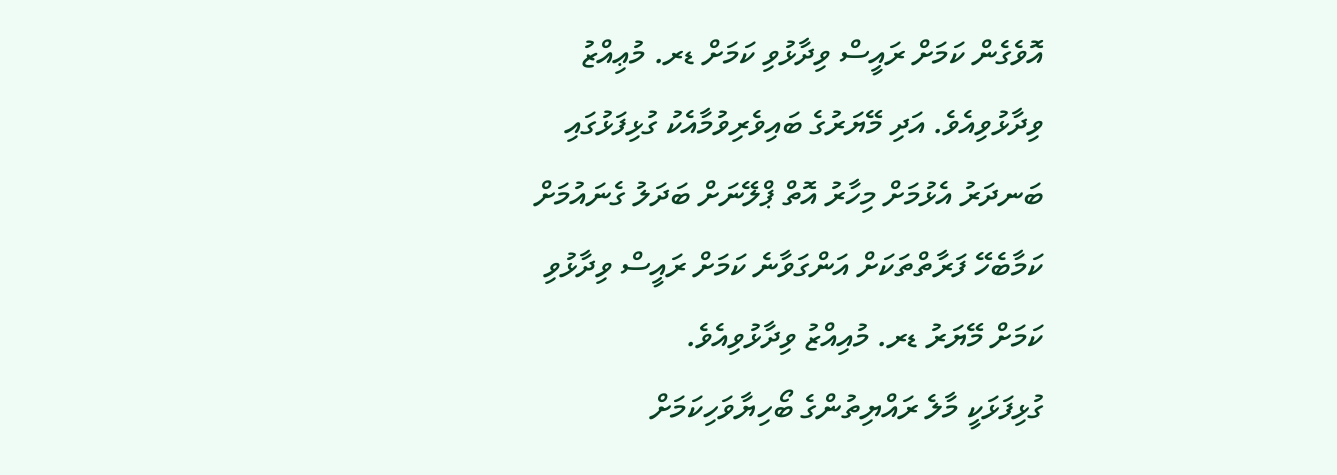އޮވެގެން ކަމަށް ރައީސް ވިދާޅުވި ކަމަށް ޑރ. މުޢިއްޒު ވިދާޅުވިއެވެ. އަދި މޭޔަރުގެ ބައިވެރިވުމާއެކު ގުޅިފަޅުގައި ބަނދަރު އެޅުމަށް މިހާރު އޮތް ޕްލޭނަށް ބަދަލު ގެނައުމަށް ކަމާބެހޭ ފަރާތްތަކަށް އަންގަވާނެ ކަމަށް ރައީސް ވިދާޅުވި ކަމަށް މޭޔަރު ޑރ. މުއިއްޒު ވިދާޅުވިއެވެ.
ގުޅިފަޅަކީ މާލެ ރައްޔިތުންގެ ބޯހިޔާވަހިކަމަށް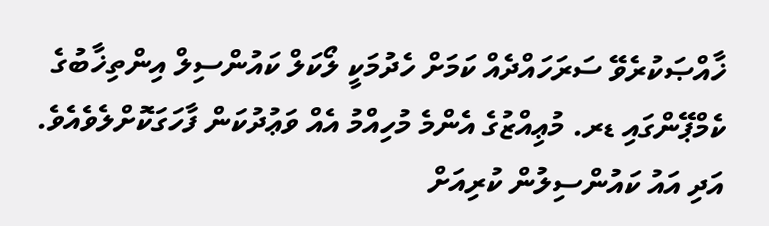ޚާއްޞަކުރެވޭ ސަރަހައްދެއް ކަމަށް ހެދުމަކީ ލޯކަލް ކައުންސިލް އިންތިޚާބުގެ ކެމްޕޭންގައި ޑރ. މުޢިއްޒުގެ އެންމެ މުހިއްމު އެއް ވަޢުދުކަން ފާހަގަކޮށްލެވެއެވެ. އަދި އައު ކައުންސިލުން ކުރިއަށް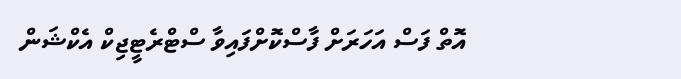އޮތް ފަސް އަހަރަށް ފާސްކޮށްފައިވާ ސްޓްރެޓީޖިކް އެކްޝަން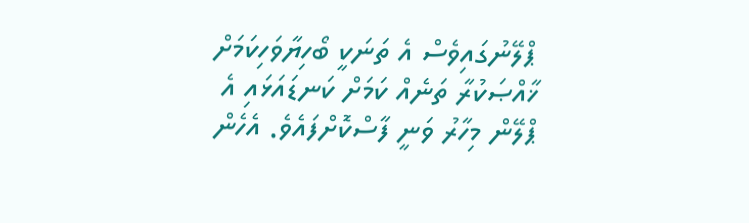ޕްލޭނުގައިވެސް އެ ތަނަކީ ބޯހިޔާވަހިކަމަށް ޚާއްޞަކުރާ ތަނެއް ކަމަށް ކަނޑައަޅައި އެ ޕްލޭން މިހާރު ވަނީ ފާސްކޮށްފައެވެ. އެހެން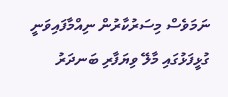ނަމަވެސް މިސަރުކާރުން ނިއްމާފައިވަނީ ގުޅީފަޅުގައި މާލޭ ވިޔަފާރި ބަނދަރު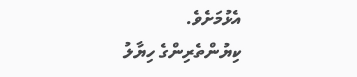އެޅުމަށެވެ.
ކިޔުންތެރިންގެ ހިޔާލު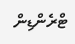ޓްރެންޑިން